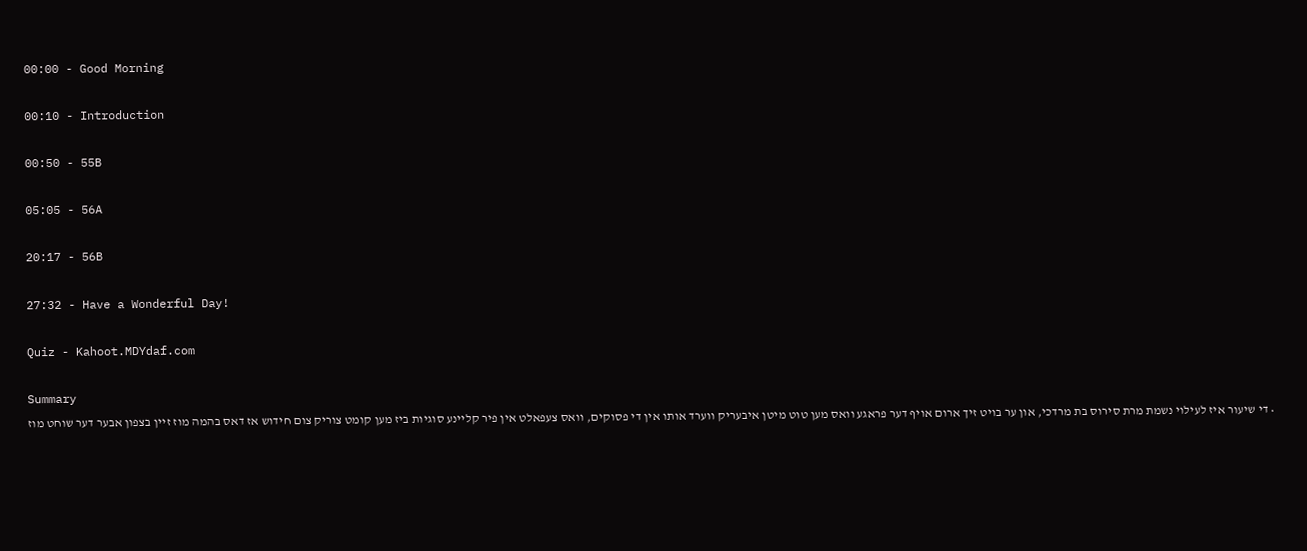00:00 - Good Morning

00:10 - Introduction

00:50 - 55B

05:05 - 56A

20:17 - 56B

27:32 - Have a Wonderful Day!

Quiz - Kahoot.MDYdaf.com

Summary
  • די שיעור איז לעילוי נשמת מרת סירוס בת מרדכי, און ער בויט זיך ארום אויף דער פראגע וואס מען טוט מיטן איבעריק ווערד אותו אין די פסוקים, וואס צעפאלט אין פיר קליינע סוגיות ביז מען קומט צוריק צום חידוש אז דאס בהמה מוז זיין בצפון אבער דער שוחט מוז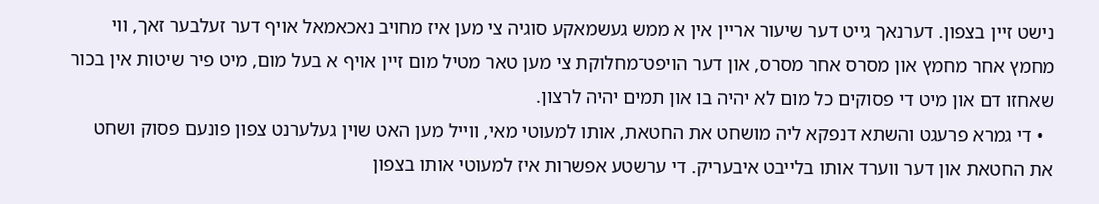נישט זיין בצפון. דערנאך גייט דער שיעור אריין אין א ממש געשמאקע סוגיה צי מען איז מחויב נאכאמאל אויף דער זעלבער זאך, ווי מחמץ אחר מחמץ און מסרס אחר מסרס, און דער הויפט־מחלוקת צי מען טאר מטיל מום זיין אויף א בעל מום, מיט פיר שיטות אין בכור שאחזו דם און מיט די פסוקים כל מום לא יהיה בו און תמים יהיה לרצון.
  • די גמרא פרעגט והשתא דנפקא ליה מושחט את החטאת, אותו למעוטי מאי, ווייל מען האט שוין געלערנט צפון פונעם פסוק ושחט את החטאת און דער ווערד אותו בלייבט איבעריק. די ערשטע אפשרות איז למעוטי אותו בצפון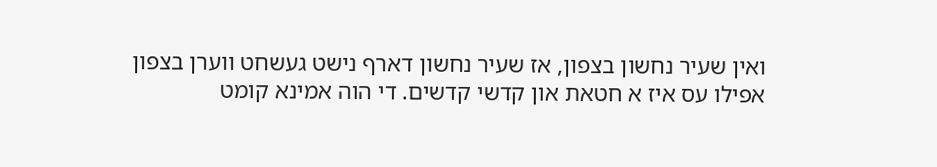ואין שעיר נחשון בצפון, אז שעיר נחשון דארף נישט געשחט ווערן בצפון אפילו עס איז א חטאת און קדשי קדשים. די הוה אמינא קומט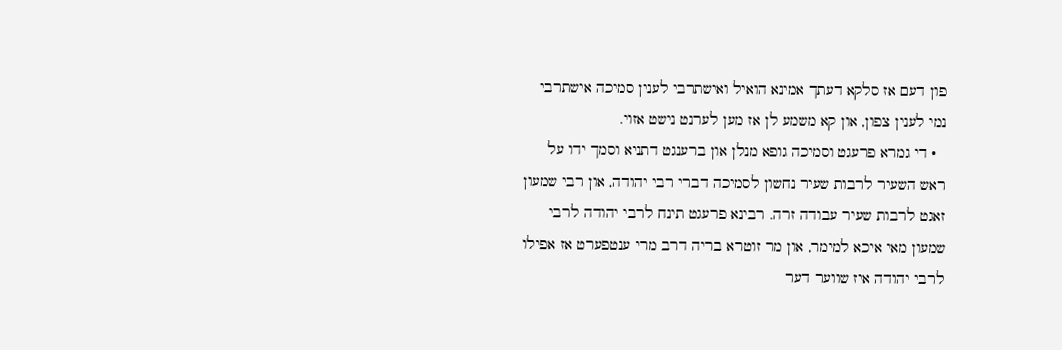פון דעם אז סלקא דעתך אמינא הואיל ואישתרבי לענין סמיכה אישתרבי נמי לענין צפון, און קא משמע לן אז מען לערנט נישט אזוי.
  • די גמרא פרעגט וסמיכה גופא מנלן און ברענגט דתניא וסמך ידו על ראש השעיר לרבות שעיר נחשון לסמיכה דברי רבי יהודה, און רבי שמעון זאגט לרבות שעיר עבודה זרה. רבינא פרעגט תינח לרבי יהודה לרבי שמעון מאי איכא למימר, און מר זוטרא בריה דרב מרי ענטפערט אז אפילו לרבי יהודה איז שווער דער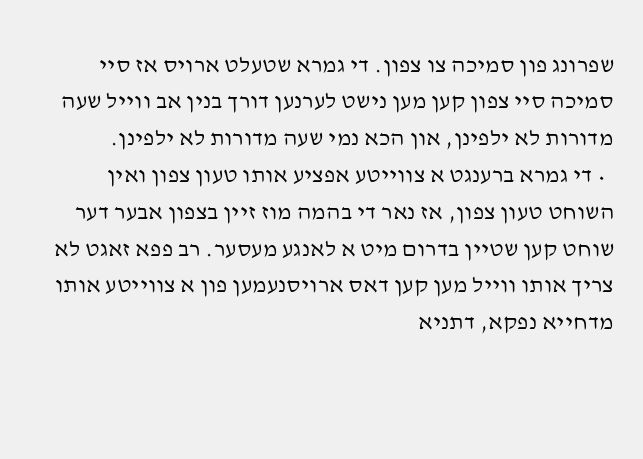שפרונג פון סמיכה צו צפון. די גמרא שטעלט ארויס אז סיי סמיכה סיי צפון קען מען נישט לערנען דורך בנין אב ווייל שעה מדורות לא ילפינן, און הכא נמי שעה מדורות לא ילפינן.
  • די גמרא ברענגט א צווייטע אפציע אותו טעון צפון ואין השוחט טעון צפון, אז נאר די בהמה מוז זיין בצפון אבער דער שוחט קען שטיין בדרום מיט א לאנגע מעסער. רב פפא זאגט לא צריך אותו ווייל מען קען דאס ארויסנעמען פון א צווייטע אותו מדחייא נפקא, דתניא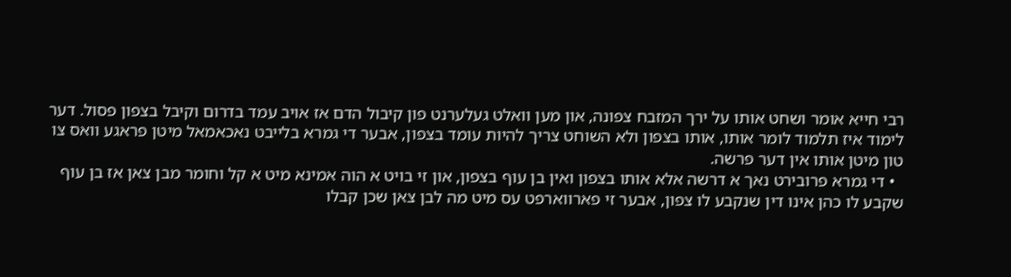רבי חייא אומר ושחט אותו על ירך המזבח צפונה, און מען וואלט געלערנט פון קיבול הדם אז אויב עמד בדרום וקיבל בצפון פסול. דער לימוד איז תלמוד לומר אותו, אותו בצפון ולא השוחט צריך להיות עומד בצפון, אבער די גמרא בלייבט נאכאמאל מיטן פראגע וואס צו טון מיטן אותו אין דער פרשה.
  • די גמרא פרובירט נאך א דרשה אלא אותו בצפון ואין בן עוף בצפון, און זי בויט א הוה אמינא מיט א קל וחומר מבן צאן אז בן עוף שקבע לו כהן אינו דין שנקבע לו צפון, אבער זי פארווארפט עס מיט מה לבן צאן שכן קבלו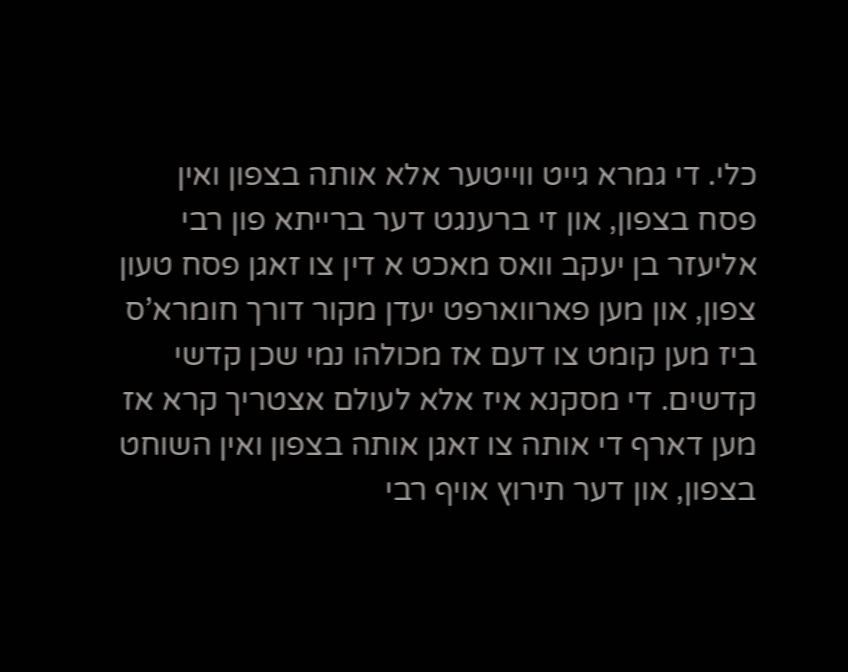כלי. די גמרא גייט ווייטער אלא אותה בצפון ואין פסח בצפון, און זי ברענגט דער ברייתא פון רבי אליעזר בן יעקב וואס מאכט א דין צו זאגן פסח טעון צפון, און מען פארווארפט יעדן מקור דורך חומרא’ס ביז מען קומט צו דעם אז מכולהו נמי שכן קדשי קדשים. די מסקנא איז אלא לעולם אצטריך קרא אז מען דארף די אותה צו זאגן אותה בצפון ואין השוחט בצפון, און דער תירוץ אויף רבי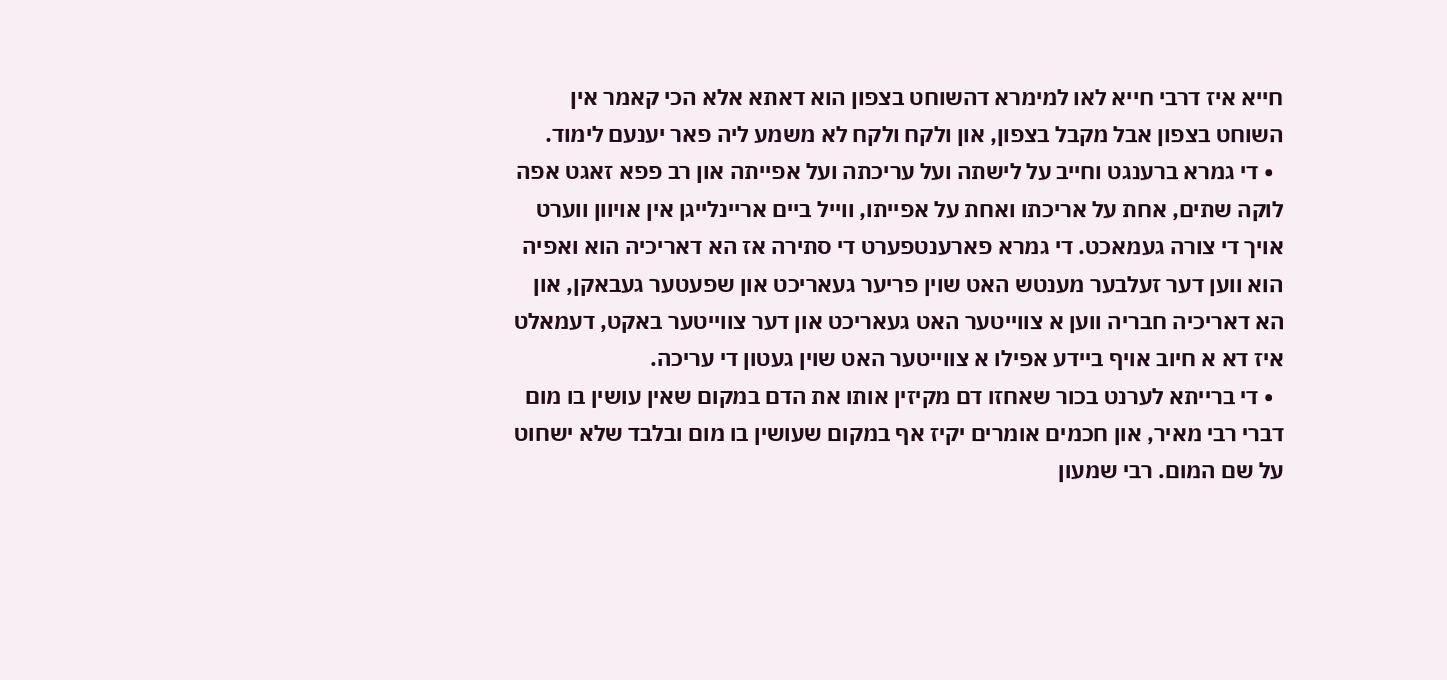חייא איז דרבי חייא לאו למימרא דהשוחט בצפון הוא דאתא אלא הכי קאמר אין השוחט בצפון אבל מקבל בצפון, און ולקח ולקח לא משמע ליה פאר יענעם לימוד.
  • די גמרא ברענגט וחייב על לישתה ועל עריכתה ועל אפייתה און רב פפא זאגט אפה לוקה שתים, אחת על אריכתו ואחת על אפייתו, ווייל ביים אריינלייגן אין אויוון ווערט אויך די צורה געמאכט. די גמרא פארענטפערט די סתירה אז הא דאריכיה הוא ואפיה הוא ווען דער זעלבער מענטש האט שוין פריער געאריכט און שפעטער געבאקן, און הא דאריכיה חבריה ווען א צווייטער האט געאריכט און דער צווייטער באקט, דעמאלט איז דא א חיוב אויף ביידע אפילו א צווייטער האט שוין געטון די עריכה.
  • די ברייתא לערנט בכור שאחזו דם מקיזין אותו את הדם במקום שאין עושין בו מום דברי רבי מאיר, און חכמים אומרים יקיז אף במקום שעושין בו מום ובלבד שלא ישחוט על שם המום. רבי שמעון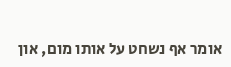אומר אף נשחט על אותו מום, און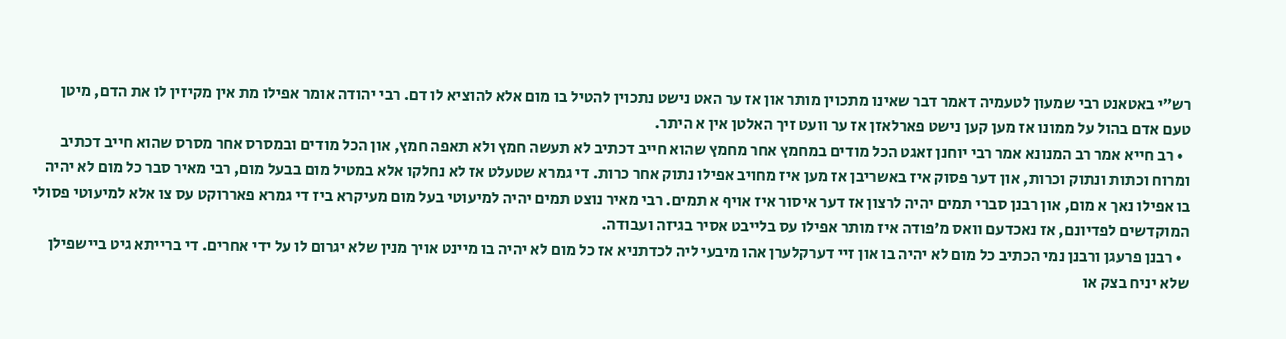רש״י באטאנט רבי שמעון לטעמיה דאמר דבר שאינו מתכוין מותר און אז ער האט נישט נתכוין להטיל בו מום אלא להוציא לו דם. רבי יהודה אומר אפילו מת אין מקיזין לו את הדם, מיטן טעם אדם בהול על ממונו אז מען קען נישט פארלאזן אז ער וועט זיך האלטן אין א היתר.
  • רב חייא אמר רב המנונא אמר רבי יוחנן זאגט הכל מודים במחמץ אחר מחמץ שהוא חייב דכתיב לא תעשה חמץ ולא תאפה חמץ, און הכל מודים ובמסרס אחר מסרס שהוא חייב דכתיב ומרוח וכתות ונתוק וכרות, און דער פסוק איז באשריבן אז מען איז מחויב אפילו נתוק אחר כרות. די גמרא שטעלט אז לא נחלקו אלא במטיל מום בבעל מום, רבי מאיר סבר כל מום לא יהיה בו אפילו נאך א מום, און רבנן סברי תמים יהיה לרצון אז דער איסור איז אויף א תמים. רבי מאיר נוצט תמים יהיה למיעוטי בעל מום מעיקרא ביז די גמרא פאררוקט עס צו אלא למיעוטי פסולי המוקדשים לפדיונם, אז נאכדעם וואס מ׳פודה איז מותר אפילו עס בלייבט אסיר בגיזה ועבודה.
  • רבנן פרעגן ורבנן נמי הכתיב כל מום לא יהיה בו און זיי דערקלערן אהו מיבעי ליה לכדתניא אז כל מום לא יהיה בו מיינט אויך מנין שלא יגרום לו על ידי אחרים. די ברייתא גיט ביישפילן שלא יניח בצק או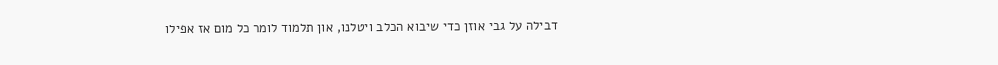דבילה על גבי אוזן כדי שיבוא הכלב ויטלנו, און תלמוד לומר כל מום אז אפילו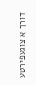דורך א צוגעפירטע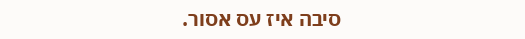סיבה איז עס אסור.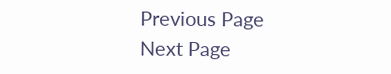Previous Page
Next Page